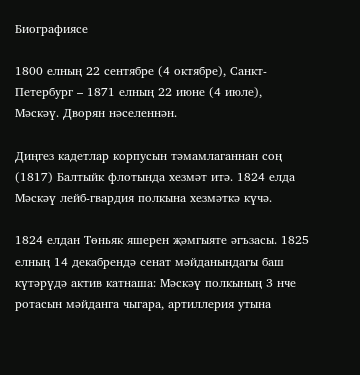Биографиясе

1800 елның 22 сентябре (4 октябре), Санкт-Петербург – 1871 елның 22 июне (4 июле), Мәскәү. Дворян нәселеннән.

Диңгез кадетлар корпусын тәмамлаганнан соң (1817) Балтыйк флотында хезмәт итә. 1824 елда Мәскәү лейб-гвардия полкына хезмәткә күчә.

1824 елдан Төньяк яшерен җәмгыяте әгъзасы. 1825 елның 14 декабрендә сенат мәйданындагы баш күтәрүдә актив катнаша: Мәскәү полкының 3 нче ротасын мәйданга чыгара, артиллерия утына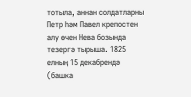тотыла, аннан солдатларны Петр һәм Павел крепостен алу өчен Нева бозында тезергә тырыша. 1825 елның 15 декабрендә (башка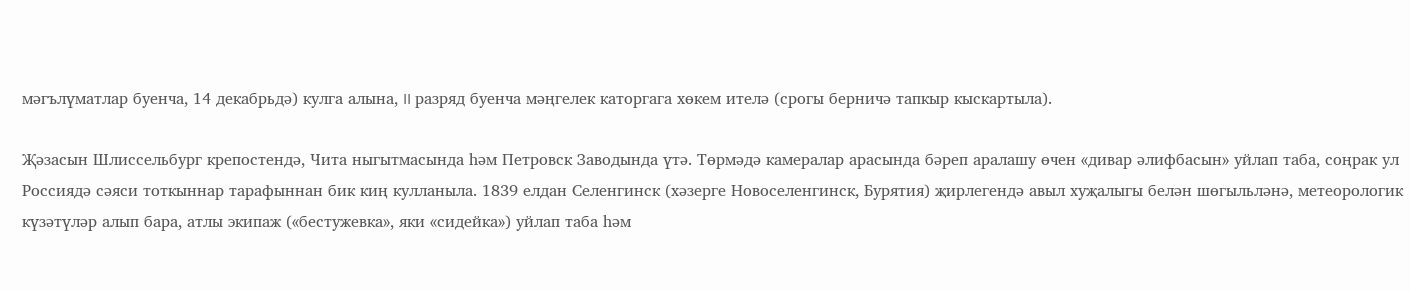мәгълүматлар буенча, 14 декабрьдә) кулга алына, II разряд буенча мәңгелек каторгага хөкем ителә (срогы берничә тапкыр кыскартыла).

Җәзасын Шлиссельбург крепостендә, Чита ныгытмасында һәм Петровск Заводында үтә. Төрмәдә камералар арасында бәреп аралашу өчен «дивар әлифбасын» уйлап таба, соңрак ул Россиядә сәяси тоткыннар тарафыннан бик киң кулланыла. 1839 елдан Селенгинск (хәзерге Новоселенгинск, Бурятия) җирлегендә авыл хуҗалыгы белән шөгыльләнә, метеорологик күзәтүләр алып бара, атлы экипаж («бестужевка», яки «сидейка») уйлап таба һәм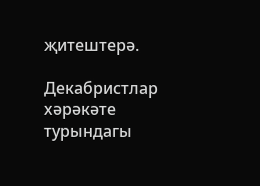җитештерә.

Декабристлар хәрәкәте турындагы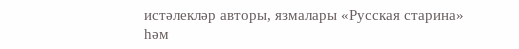истәлекләр авторы, язмалары «Русская старина» һәм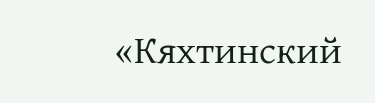«Кяхтинский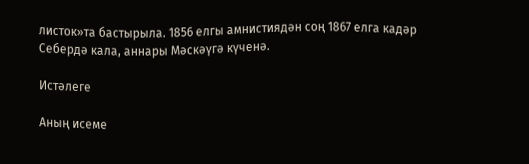листок»та бастырыла. 1856 елгы амнистиядән соң 1867 елга кадәр Себердә кала, аннары Мәскәүгә күченә.

Истәлеге

Аның исеме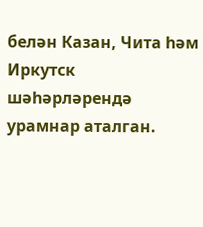белән Казан, Чита һәм Иркутск шәһәрләрендә урамнар аталган.